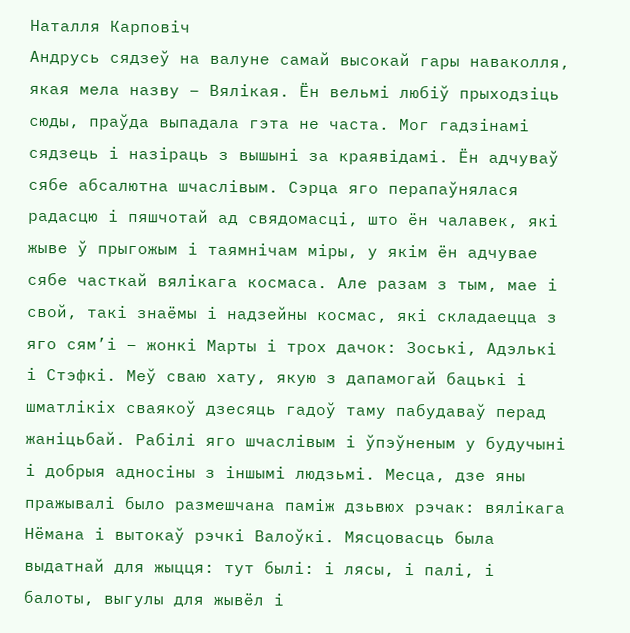Наталля Карповіч
Андрусь сядзеў на валуне самай высокай гары наваколля, якая мела назву – Вялікая. Ён вельмі любіў прыходзіць сюды, праўда выпадала гэта не часта. Мог гадзінамі сядзець і назіраць з вышыні за краявідамі. Ён адчуваў сябе абсалютна шчаслівым. Сэрца яго перапаўнялася радасцю і пяшчотай ад свядомасці, што ён чалавек, які жыве ў прыгожым і таямнічам міры, у якім ён адчувае сябе часткай вялікага космаса. Але разам з тым, мае і свой, такі знаёмы і надзейны космас, які складаецца з яго сям’і – жонкі Марты і трох дачок: Зоські, Адэлькі і Стэфкі. Меў сваю хату, якую з дапамогай бацькі і шматлікіх сваякоў дзесяць гадоў таму пабудаваў перад жаніцьбай. Рабілі яго шчаслівым і ўпэўненым у будучыні і добрыя адносіны з іншымі людзьмі. Месца, дзе яны пражывалі было размешчана паміж дзьвюх рэчак: вялікага Нёмана і вытокаў рэчкі Валоўкі. Мясцовасць была выдатнай для жыцця: тут былі: і лясы, і палі, і балоты, выгулы для жывёл і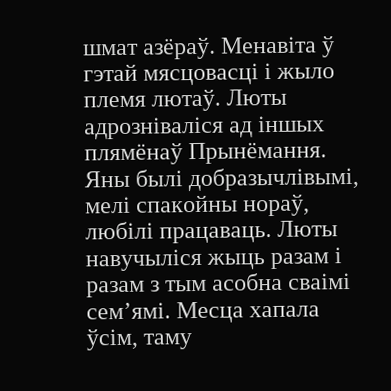шмат азёраў. Менавіта ў гэтай мясцовасці і жыло племя лютаў. Люты адрозніваліся ад іншых плямёнаў Прынёмання. Яны былі добразычлівымі, мелі спакойны нораў, любілі працаваць. Люты навучыліся жыць разам і разам з тым асобна сваімі сем’ямі. Месца хапала ўсім, таму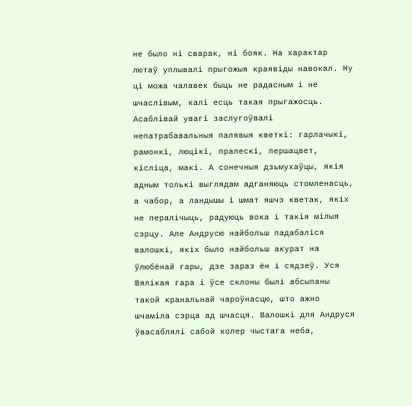не было ні сварак, ні бояк. На характар лютаў уплывалі прыгожыя краявіды навокал. Ну ці можа чалавек быць не радасным і не шчаслівым, калі есць такая прыгажосць. Асаблівай увагі заслугоўвалі непатрабавальныя палявыя кветкі: гарлачыкі, рамонкі, люцікі, пралескі, першацвет, кісліца, макі. А сонечныя дзьмухаўцы, якія адным толькі выглядам адганяюць стомленасць, а чабор, а ландышы і шмат яшчэ кветак, якіх не пералічыць, радуюць вока і такія мілыя сэрцу. Але Андрусю найбольш падабаліся валошкі, якіх было найбольш акурат на ўлюбёнай гары, дзе зараз ён і сядзеў. Уся Вялікая гара і ўсе склоны былі абсыпаны такой кранальнай чароўнасцю, што ажно шчаміла сэрца ад шчасця. Валошкі для Андруся ўвасаблялі сабой колер чыстага неба,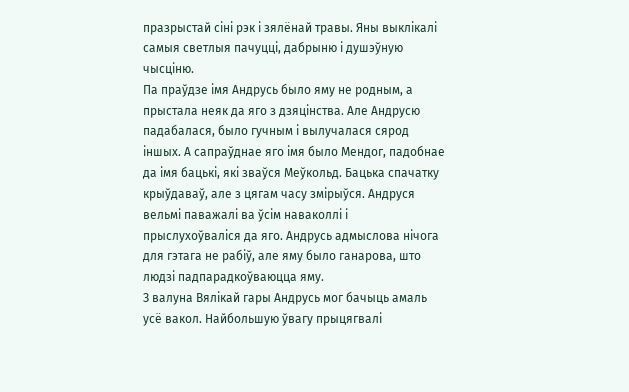празрыстай сіні рэк і зялёнай травы. Яны выклікалі самыя светлыя пачуцці, дабрыню і душэўную чысціню.
Па праўдзе імя Андрусь было яму не родным, а прыстала неяк да яго з дзяцінства. Але Андрусю падабалася, было гучным і вылучалася сярод іншых. А сапраўднае яго імя было Мендог, падобнае да імя бацькі, які зваўся Меўкольд. Бацька спачатку крыўдаваў, але з цягам часу змірыўся. Андруся вельмі паважалі ва ўсім наваколлі і прыслухоўваліся да яго. Андрусь адмыслова нічога для гэтага не рабіў, але яму было ганарова, што людзі падпарадкоўваюцца яму.
З валуна Вялікай гары Андрусь мог бачыць амаль усё вакол. Найбольшую ўвагу прыцягвалі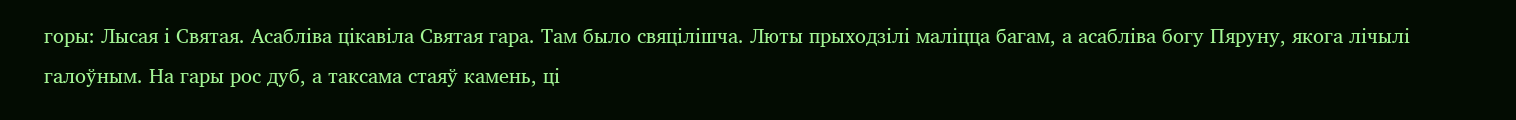горы: Лысая і Святая. Асабліва цікавіла Святая гара. Там было свяцілішча. Люты прыходзілі маліцца багам, а асабліва богу Пяруну, якога лічылі галоўным. На гары рос дуб, а таксама стаяў камень, ці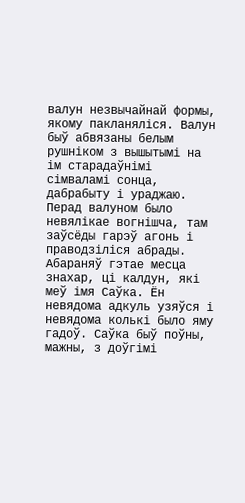валун незвычайнай формы, якому пакланяліся. Валун быў абвязаны белым рушніком з вышытымі на ім старадаўнімі сімваламі сонца, дабрабыту і ураджаю. Перад валуном было невялікае вогнішча, там заўсёды гарэў агонь і праводзіліся абрады. Абараняў гэтае месца знахар, ці калдун, які меў імя Саўка. Ён невядома адкуль узяўся і невядома колькі было яму гадоў. Саўка быў поўны, мажны, з доўгімі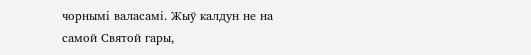чорнымі валасамі. Жыў калдун не на самой Святой гары,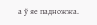а ў яе падножжа.